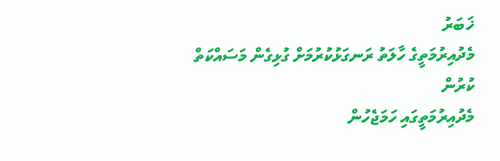ޚަބަރު
މެދުއިރުމަތީގެ ހާލަތު ރަނގަޅުކުރުމަށް ގުޅިގެން މަސައްކަތް ކުރުން
މެދުއިރުމަތީގައި ހަމަޖެހުން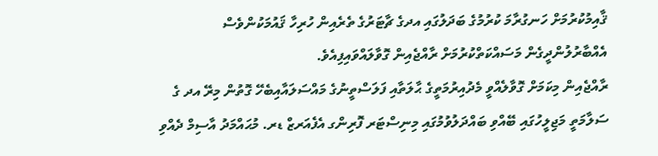ޤާއިމުކުރުމަށް ހަނގުރާމަ ކުރުމުގެ ބަދަލުގައި އދގެ ޗާޓަރުގެ ތެރެއިން ހުރިހާ ޤައުމަކުންވެސް އެއްބާރުލުންދީގެން މަސައްކަތްކުރުމަށް ރާއްޖެއިން ގޮވާލައްވައިފިއެވެ.
ރާއްޖެއިން މިކަމަށް ގޮވާލެއްވީ މެދުއިރުމަތީގެ ޙާލަތާއި ފަލަސްތީނުގެ މައްސަލައާއިބެހޭ ގޮތުން މިރޭ އދ ގެ ސަލާމަތީ މަޖިލީހުގައި ބޭއްވި ބައްދަލުވުމުގައި މިނިސްޓަރ ފޮރިންގ އެފެއަރޒް ޑރ. މުޙައްމަދު އާސިމް ދެއްވި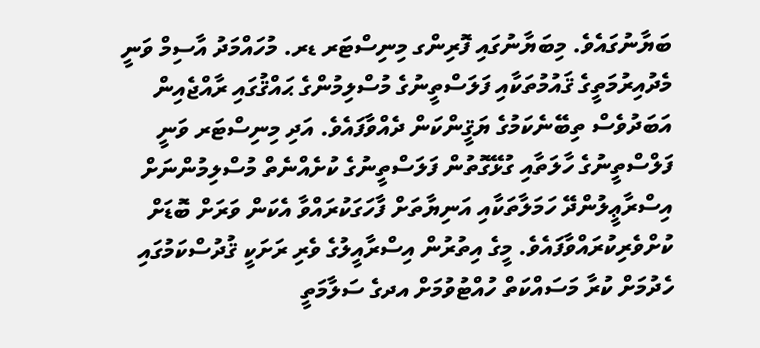ބަޔާނުގައެވެ. މިބަޔާނުގައި ފޮރިންގ މިނިސްޓަރ ޑރ. މުހައްމަދު އާސިމް ވަނީ މެދުއިރުމަތީގެ ޤައުމުތަކާއި ފަލަސްތީނުގެ މުސްލިމުންގެ ޙައްޤުގައި ރާއްޖެއިން އަބަދުވެސް ތިބޭނެކަމުގެ ޔަޤީންކަން ދެއްވާފައެވެ. އަދި މިނިސްޓަރ ވަނީ ފަލްސްތީނުގެ ހާލަތާއި ގުޅޭގޮތުން ފަލަސްތީނުގެ ކުށެއްނެތް މުސްލިމުންނަށް އިސްރާޢީލުންދޭ ހަމަލާތަކާއި އަނިޔާތަށް ފާހަގަކުރައްވާ އެކަން ވަރަށް ބޮޑަށް ކުށްވެރިކުރައްވާފައެވެ. މީގެ އިތުރުން އިސްރާއީލުގެ ވެރި ރަށަކީ ޤުދުސްކަމުގައި ހެދުމަށް ކުރާ މަސައްކަތް ހުއްޓުވުމަށް އދގެ ސަލާމަތީ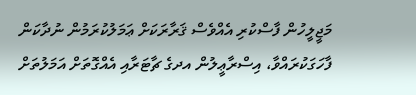މަޖީލީހުން ފާސްކުރި އެއްވެސް ޤަރާރަކަށް ޢަމަލުކުރަމުން ނުދާކަން ފާހަގަކުރައްވާ، އިސްރާޢީލުން އދގެ ޗާޓަރާއި އެއްގޮތަށް އަމަލުތަށް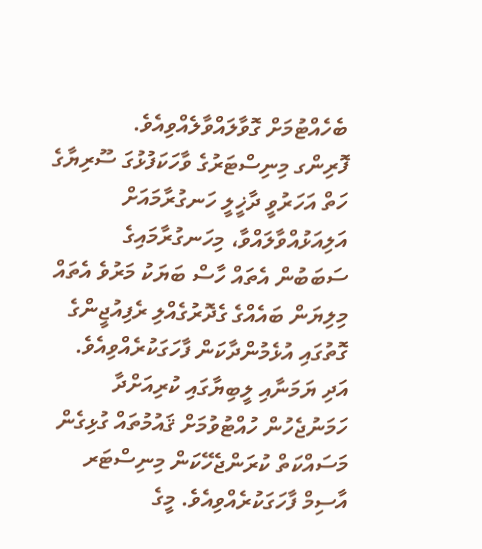ބެހެއްޓުމަށް ގޮވާލައްވާލެއްވިއެވެ.
ފޮރިންގ މިނިސްޓަރުގެ ވާހަކަފުޅުގަ ސޫރިޔާގެ ހަތް އަހަރުވީ ދާޚީލީ ހަނގުރާމައަށް އަލިއަޅުއްވާލައްވާ، މިހަނގުރާމައިގެ ސަބަބުން އެތައް ހާސް ބަޔަކު މަރުވެ އެތައް މިލިޔަން ބައެއްގެ ގެދޮރުގެއްލި ރެފިއުޖީންގެ ގޮތުގައި އުޅެމުންދާކަން ފާހަގަކުރެއްވިއެވެ. އަދި ޔަމަނާއި ލީބިޔާގައި ކުރިއަށްދާ ހަމަނުޖެހުން ހުއްޓުވުމަށް ޤައުމުތައް ގުޅިގެން މަސައްކަތް ކުރަންޖެހޭކަން މިނިސްޓަރ އާސިމް ފާހަގަކުރެއްވިއެވެ. މީގެ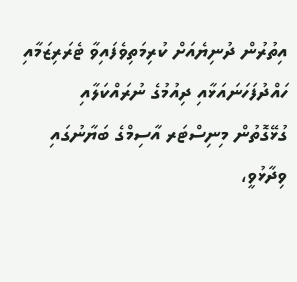އިތުރުން ދުނިޔެއަށް ކުރިމަތިވެފައިވާ ޓެރަރިޒަމާއި ހައްދުފަހަނައަޅާއި ދިއުމުގެ ނުރައްކަލާއި ގުޅޭގޮތުން މިނިސްޓަރ އާސިމްގެ ބަޔާނުގައި ވިދާޅުވީ،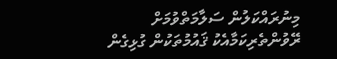މިނުރައްކަލުން ސަލާމަތްވުމަށް ރޭވުންތެރިކަމާއެކު ޤައުމުތަކުން ގުޅިގެން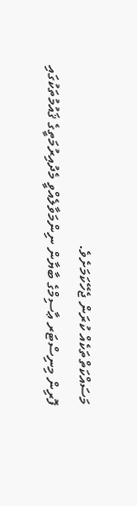މަސައްކަތްތަކެއް ކުރަން ޖެހޭކަމަށެވެ.
ފޮރިން މިނިސްޓަރ ޢާސިމްގެ ބާޔާން ނިންމަވާލެއްވީ މެދުއިރުމަތީގެ ޤައުމުތަކުގައި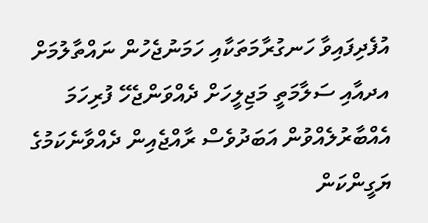އުފެދިފައިވާ ހަނގުރާމަތަކާއި ހަމަނުޖެހުން ނައްތާލުމަށް އދއާއި ސަލާމަތީ މަޖިލީހަށް ދެއްވަންޖެހޭ ފުރިހަމަ އެއްބާރުލެއްވުން އަބަދުވެސް ރާއްޖެއިން ދެއްވާނެކަމުގެ ޔަގީންކަން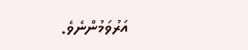އަރުވަމުންނެވެ.